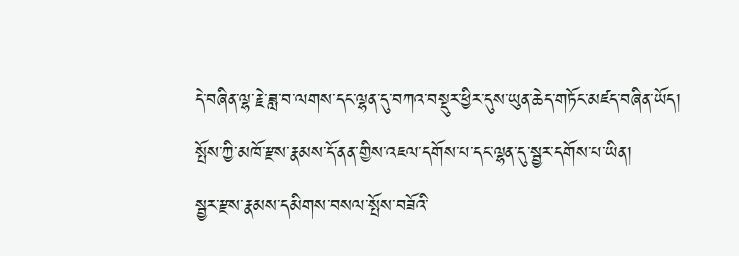དེ་བཞིན་ལྷ་རྗེ་ཟླ་བ་ལགས་དང་ལྷན་དུ་བཀའ་བསྡུར་ཕྱིར་དུས་ཡུན་ཆེད་གཏོང་མཛད་བཞིན་ཡོད།
སྤོས་ཀྱི་མཁོ་རྫས་རྣམས་དོ་ནན་གྱིས་འཇལ་དགོས་པ་དང་ལྷན་དུ་སྦྱར་དགོས་པ་ཡིན།
སྦྱར་རྫས་རྣམས་དམིགས་བསལ་སྤོས་བཟོའི་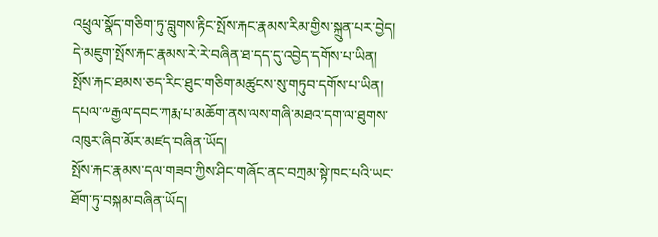འཕྲུལ་སྣོད་གཅིག་ཏུ་བླུགས་རྟིང་སྤོས་རྐང་རྣམས་རིམ་གྱིས་སྐྲུན་པར་བྱེད།
དེ་མཇུག་སྤོས་རྐང་རྣམས་རེ་རེ་བཞིན་ཐ་དད་དུ་འབྱེད་དགོས་པ་ཡིན།
སྤོས་རྐང་ཐམས་ཅད་རིང་ཐུང་གཅིག་མཚུངས་སུ་གཏུབ་དགོས་པ་ཡིན།
དཔལ་༸རྒྱལ་དབང་ཀརྨ་པ་མཆོག་ནས་ལས་གཞི་མཐའ་དག་ལ་ཐུགས་འཁུར་ཞིབ་མོར་མཛད་བཞིན་ཡོད།
སྤོས་རྐང་རྣམས་དལ་གཟབ་ཀྱིས་ཤིང་གཞོང་ནང་བཀྲམ་སྟེ་ཁང་པའི་ཡང་ཐོག་ཏུ་བསྐམ་བཞིན་ཡོད།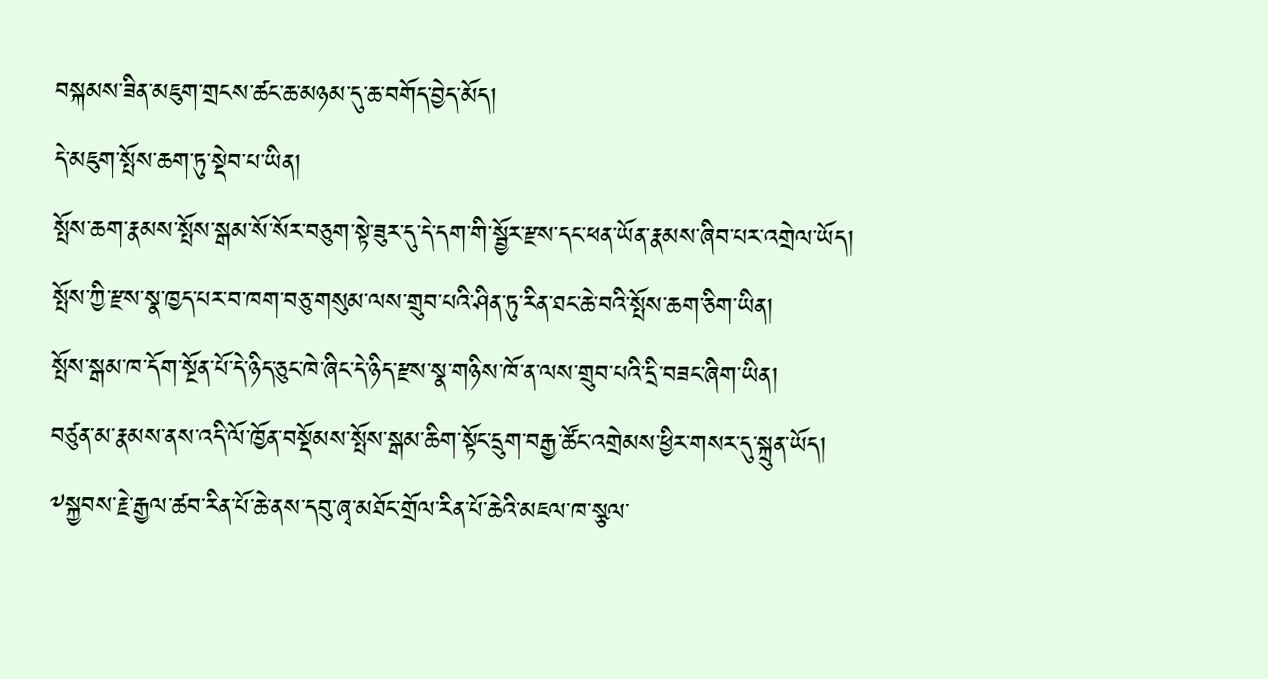བསྐམས་ཟིན་མཇུག་གྲངས་ཚང་ཆ་མཉམ་དུ་ཆ་བགོད་བྱེད་མོད།
དེ་མཇུག་སྤོས་ཆག་ཏུ་སྡེབ་པ་ཡིན།
སྤོས་ཆག་རྣམས་སྤོས་སྒམ་སོ་སོར་བཅུག་སྟེ་ཟུར་དུ་དེ་དག་གི་སྦྱོར་རྫས་དང་ཕན་ཡོན་རྣམས་ཞིབ་པར་འགྲེལ་ཡོད།
སྤོས་ཀྱི་རྫས་སྣ་ཁྱད་པར་བ་ཁག་བཅུ་གསུམ་ལས་གྲུབ་པའི་ཤིན་ཏུ་རིན་ཐང་ཆེ་བའི་སྤོས་ཆག་ཅིག་ཡིན།
སྤོས་སྒམ་ཁ་དོག་སྔོན་པོ་དེ་ཉིད་ཅུང་ཁེ་ཞིང་དེ་ཉིད་རྫས་སྣ་གཉིས་ཁོ་ན་ལས་གྲུབ་པའི་དྲི་བཟང་ཞིག་ཡིན།
བཙུན་མ་རྣམས་ནས་འདི་ལོ་ཁྱོན་བསྡོམས་སྤོས་སྒམ་ཆིག་སྟོང་དྲུག་བརྒྱ་ཚོང་འགྲེམས་ཕྱིར་གསར་དུ་སྐྲུན་ཡོད།
༸སྐྱབས་རྗེ་རྒྱལ་ཚབ་རིན་པོ་ཆེ་ནས་དབུ་ཞྭ་མཐོང་གྲོལ་རིན་པོ་ཆེའི་མཇལ་ཁ་སྩལ་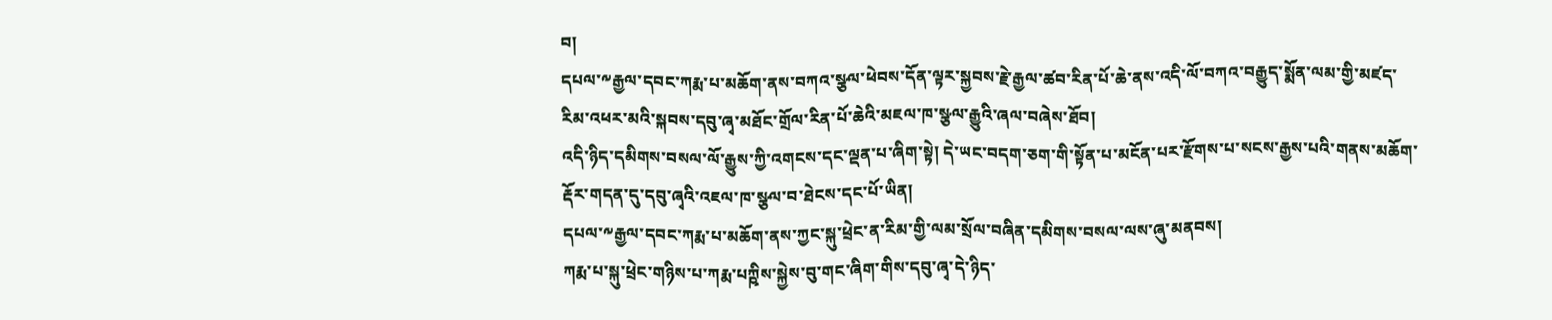བ།
དཔལ་༸རྒྱལ་དབང་ཀརྨ་པ་མཆོག་ནས་བཀའ་སྩལ་ཕེབས་དོན་ལྟར་སྐྱབས་རྗེ་རྒྱལ་ཚབ་རིན་པོ་ཆེ་ནས་འདི་ལོ་བཀའ་བརྒྱུད་སྨོན་ལམ་གྱི་མཛད་རིམ་འཕར་མའི་སྐབས་དབུ་ཞྭ་མཐོང་གྲོལ་རིན་པོ་ཆེའི་མཇལ་ཁ་སྩལ་རྒྱུའི་ཞལ་བཞེས་ཐོབ།
འདི་ཉིད་དམིགས་བསལ་ལོ་རྒྱུས་ཀྱི་འགངས་དང་ལྡན་པ་ཞིག་སྟེ། དེ་ཡང་བདག་ཅག་གི་སྟོན་པ་མངོན་པར་རྫོགས་པ་སངས་རྒྱས་པའི་གནས་མཆོག་རྡོར་གདན་དུ་དབུ་ཞྭའི་འཇལ་ཁ་སྩལ་བ་ཐེངས་དང་པོ་ཡིན།
དཔལ་༸རྒྱལ་དབང་ཀརྨ་པ་མཆོག་ནས་ཀྱང་སྐུ་ཕྲེང་ན་རིམ་གྱི་ལམ་སྲོལ་བཞིན་དམིགས་བསལ་ལས་ཞུ་མནབས།
ཀརྨ་པ་སྐུ་ཕྲེང་གཉིས་པ་ཀརྨ་པཀྵིས་སྐྱེས་བུ་གང་ཞིག་གིས་དབུ་ཞྭ་དེ་ཉིད་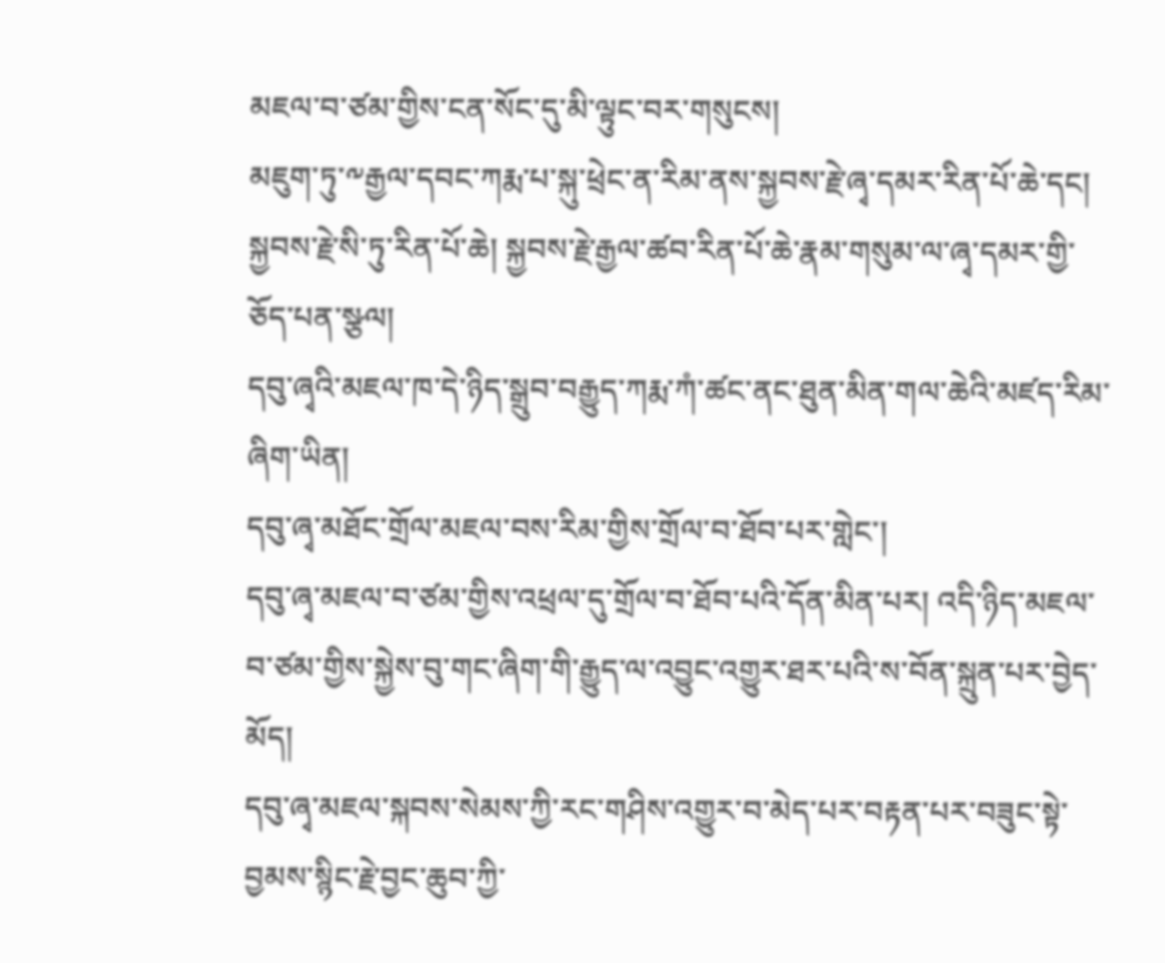མཇལ་བ་ཙམ་གྱིས་ངན་སོང་དུ་མི་ལྟུང་བར་གསུངས།
མཇུག་ཏུ་༸རྒྱལ་དབང་ཀརྨ་པ་སྐུ་ཕྲེང་ན་རིམ་ནས་སྐྱབས་རྗེ་ཞྭ་དམར་རིན་པོ་ཆེ་དང། སྐྱབས་རྗེ་སི་ཏུ་རིན་པོ་ཆེ། སྐྱབས་རྗེ་རྒྱལ་ཚབ་རིན་པོ་ཆེ་རྣམ་གསུམ་ལ་ཞྭ་དམར་གྱི་ཅོད་པན་སྩལ།
དབུ་ཞྭའི་མཇལ་ཁ་དེ་ཉིད་སྒྲུབ་བརྒྱུད་ཀརྨ་ཀཾ་ཚང་ནང་ཐུན་མིན་གལ་ཆེའི་མཛད་རིམ་ཞིག་ཡིན།
དབུ་ཞྭ་མཐོང་གྲོལ་མཇལ་བས་རིམ་གྱིས་གྲོལ་བ་ཐོབ་པར་གླེང་།
དབུ་ཞྭ་མཇལ་བ་ཙམ་གྱིས་འཕྲལ་དུ་གྲོལ་བ་ཐོབ་པའི་དོན་མིན་པར། འདི་ཉིད་མཇལ་བ་ཙམ་གྱིས་སྐྱེས་བུ་གང་ཞིག་གི་རྒྱུད་ལ་འབྱུང་འགྱུར་ཐར་པའི་ས་བོན་སྐྲུན་པར་བྱེད་མོད།
དབུ་ཞྭ་མཇལ་སྐབས་སེམས་ཀྱི་རང་གཤིས་འགྱུར་བ་མེད་པར་བརྟན་པར་བཟུང་སྟེ་བྱམས་སྙིང་རྗེ་བྱང་ཆུབ་ཀྱི་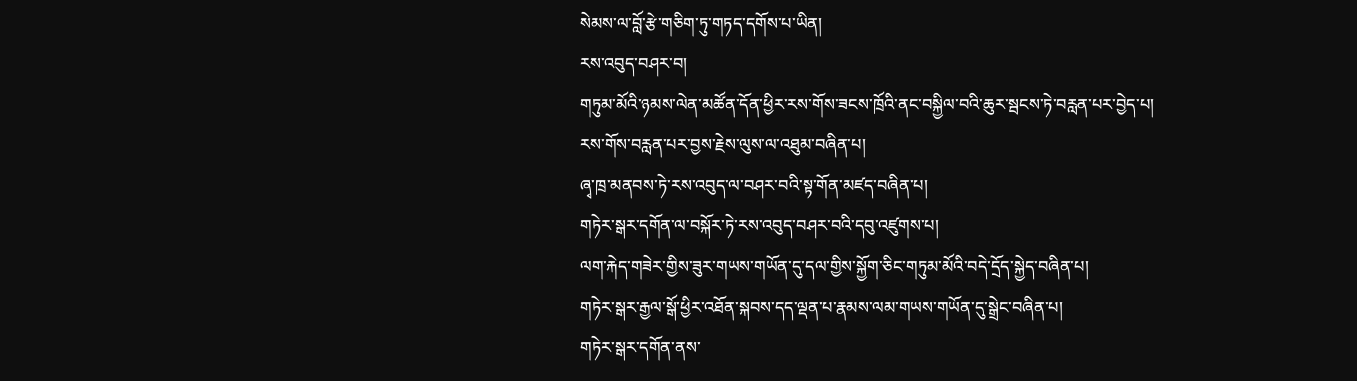སེམས་ལ་བློ་རྩེ་གཅིག་ཏུ་གཏད་དགོས་པ་ཡིན།
རས་འབུད་བཤར་བ།
གཏུམ་མོའི་ཉམས་ལེན་མཚོན་དོན་ཕྱིར་རས་གོས་ཟངས་ཁྲོའི་ནང་བསྐྱིལ་བའི་ཆུར་སྦངས་ཏེ་བརླན་པར་བྱེད་པ།
རས་གོས་བརླན་པར་བྱས་རྗེས་ལུས་ལ་འཐུམ་བཞིན་པ།
ཞྭ་ཁྲ་མནབས་ཏེ་རས་འབུད་ལ་བཤར་བའི་སྟ་གོན་མཛད་བཞིན་པ།
གཏེར་སྒར་དགོན་ལ་བསྐོར་ཏེ་རས་འབུད་བཤར་བའི་དབུ་འཛུགས་པ།
ལག་རྐེད་གཟེར་གྱིས་ཟུར་གཡས་གཡོན་དུ་དལ་གྱིས་སྐྱོག་ཅིང་གཏུམ་མོའི་བདེ་དྲོད་སྐྱེད་བཞིན་པ།
གཏེར་སྒར་རྒྱལ་སྒོ་ཕྱིར་འཐོན་སྐབས་དད་ལྡན་པ་རྣམས་ལམ་གཡས་གཡོན་དུ་སྒྲེང་བཞིན་པ།
གཏེར་སྒར་དགོན་ནས་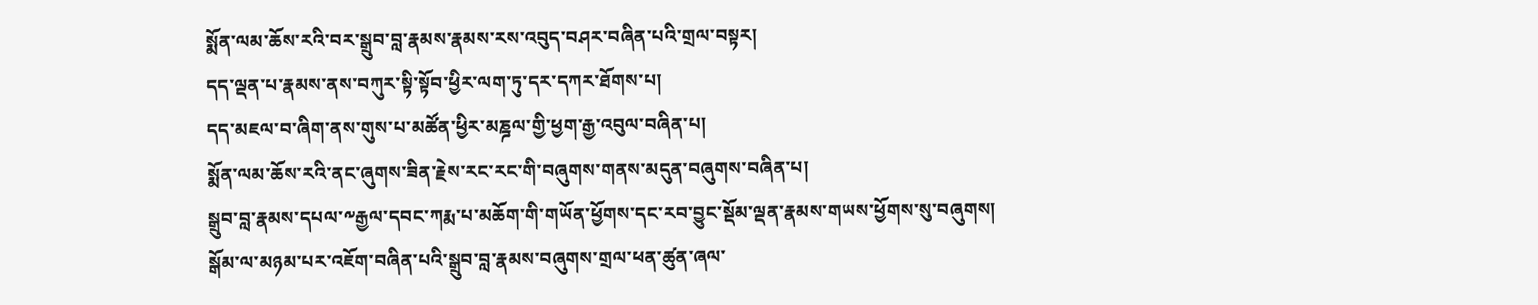སྨོན་ལམ་ཆོས་རའི་བར་སྒྲུབ་བླ་རྣམས་རྣམས་རས་འབུད་བཤར་བཞིན་པའི་གྲལ་བསྟར།
དད་ལྡན་པ་རྣམས་ནས་བཀུར་སྟི་སྟོབ་ཕྱིར་ལག་ཏུ་དར་དཀར་ཐོགས་པ།
དད་མཇལ་བ་ཞིག་ནས་གུས་པ་མཚོན་ཕྱིར་མཎྜལ་གྱི་ཕྱག་རྒྱ་འབུལ་བཞིན་པ།
སྨོན་ལམ་ཆོས་རའི་ནང་ཞུགས་ཟིན་རྗེས་རང་རང་གི་བཞུགས་གནས་མདུན་བཞུགས་བཞིན་པ།
སྒྲུབ་བླ་རྣམས་དཔལ་༸རྒྱལ་དབང་ཀརྨ་པ་མཆོག་གི་གཡོན་ཕྱོགས་དང་རབ་བྱུང་སྡོམ་ལྡན་རྣམས་གཡས་ཕྱོགས་སུ་བཞུགས།
སྒོམ་ལ་མཉམ་པར་འཇོག་བཞིན་པའི་སྒྲུབ་བླ་རྣམས་བཞུགས་གྲལ་ཕན་ཚུན་ཞལ་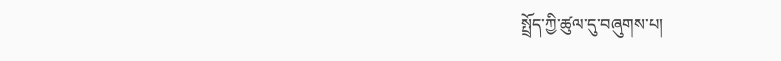སྤྲོད་ཀྱི་ཚུལ་དུ་བཞུགས་པ།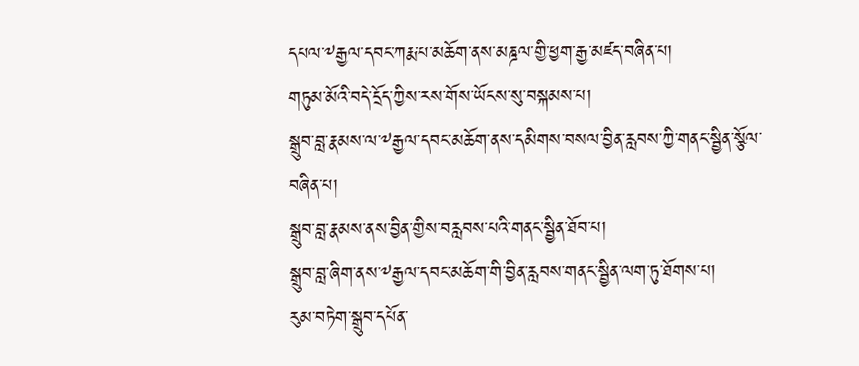དཔལ་༸རྒྱལ་དབང་ཀརྨ་པ་མཆོག་ནས་མཎྜལ་གྱི་ཕྱག་རྒྱ་མཛད་བཞིན་པ།
གཏུམ་མོའི་བདེ་དྲོད་ཀྱིས་རས་གོས་ཡོངས་སུ་བསྐམས་པ།
སྒྲུབ་བླ་རྣམས་ལ་༸རྒྱལ་དབང་མཆོག་ནས་དམིགས་བསལ་བྱིན་རླབས་ཀྱི་གནང་སྦྱིན་སྩོལ་བཞིན་པ།
སྒྲུབ་བླ་རྣམས་ནས་བྱིན་གྱིས་བརླབས་པའི་གནང་སྦྱིན་ཐོབ་པ།
སྒྲུབ་བླ་ཞིག་ནས་༸རྒྱལ་དབང་མཆོག་གི་བྱིན་རླབས་གནང་སྦྱིན་ལག་ཏུ་ཐོགས་པ།
རུམ་བཏེག་སྒྲུབ་དཔོན་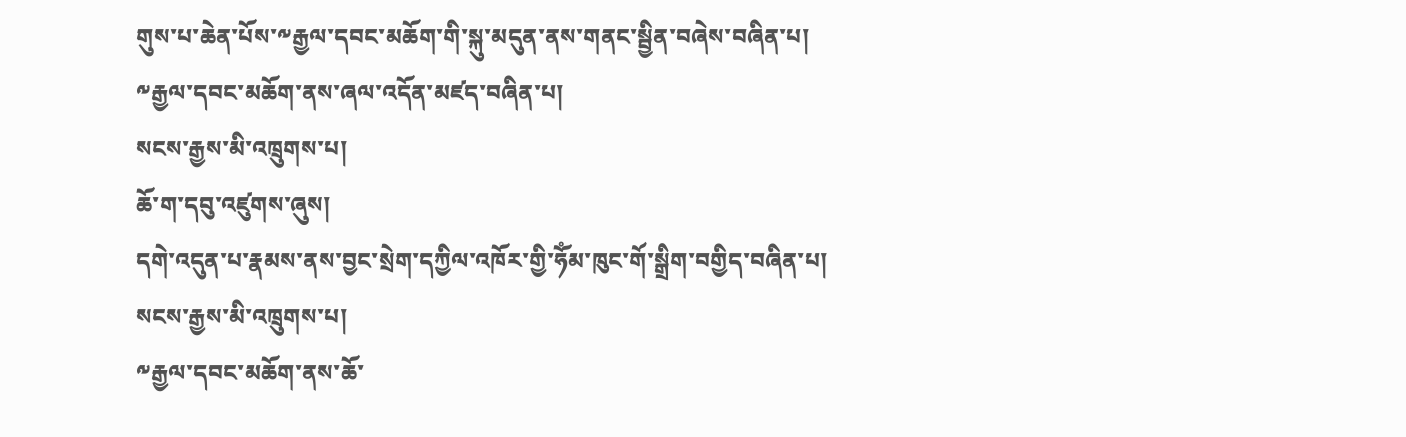གུས་པ་ཆེན་པོས་༸རྒྱལ་དབང་མཆོག་གི་སྐུ་མདུན་ནས་གནང་སྦྱིན་བཞེས་བཞིན་པ།
༸རྒྱལ་དབང་མཆོག་ནས་ཞལ་འདོན་མཛད་བཞིན་པ།
སངས་རྒྱས་མི་འཁྲུགས་པ།
ཆོ་ག་དབུ་འཛུགས་ཞུས།
དགེ་འདུན་པ་རྣམས་ནས་བྱང་སྲེག་དཀྱིལ་འཁོར་གྱི་ཧོཾམ་ཁུང་གོ་སྒྲིག་བགྱིད་བཞིན་པ།
སངས་རྒྱས་མི་འཁྲུགས་པ།
༸རྒྱལ་དབང་མཆོག་ནས་ཆོ་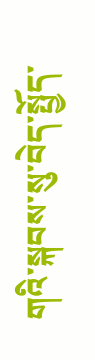གའི་སྐབས་སུ་བེད་སྤྱོད་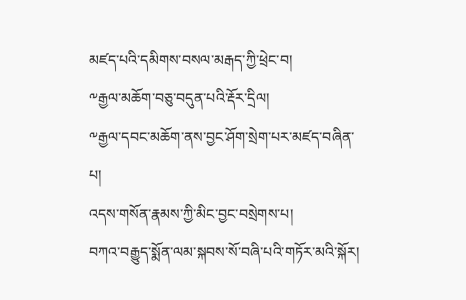མཛད་པའི་དམིགས་བསལ་མརྒད་ཀྱི་ཕྲེང་བ།
༸རྒྱལ་མཆོག་བཅུ་བདུན་པའི་རྡོར་དྲིལ།
༸རྒྱལ་དབང་མཆོག་ནས་བྱང་ཤོག་སྲེག་པར་མཛད་བཞིན་པ།
འདས་གསོན་རྣམས་ཀྱི་མིང་བྱང་བསྲེགས་པ།
བཀའ་བརྒྱུད་སྨོན་ལམ་སྐབས་སོ་བཞི་པའི་གཏོར་མའི་སྐོར།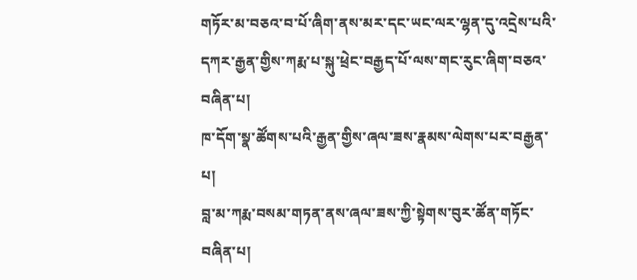གཏོར་མ་བཅའ་བ་པོ་ཞིག་ནས་མར་དང་ཡང་ལར་ལྷན་དུ་འདྲེས་པའི་དཀར་རྒྱན་གྱིས་ཀརྨ་པ་སྐུ་ཕྲེང་བརྒྱད་པོ་ལས་གང་རུང་ཞིག་བཅའ་བཞིན་པ།
ཁ་དོག་སྣ་ཚོགས་པའི་རྒྱན་གྱིས་ཞལ་ཟས་རྣམས་ལེགས་པར་བརྒྱན་པ།
བླ་མ་ཀརྨ་བསམ་གཏན་ནས་ཞལ་ཟས་ཀྱི་སྟེགས་བུར་ཚོན་གཏོང་བཞིན་པ།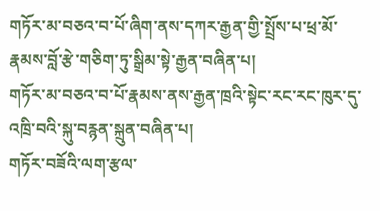གཏོར་མ་བཅའ་བ་པོ་ཞིག་ནས་དཀར་རྒྱན་གྱི་སྤྲོས་པ་ཕྲ་མོ་རྣམས་བློ་རྩེ་གཅིག་ཏུ་སྒྲིམ་སྟེ་རྒྱན་བཞིན་པ།
གཏོར་མ་བཅའ་བ་པོ་རྣམས་ནས་རྒྱན་ཁྲའི་སྟེང་རང་རང་ཁུར་དུ་འཁྲི་བའི་སྐུ་བརྙན་སྐྲུན་བཞིན་པ།
གཏོར་བཟོའི་ལག་རྩལ་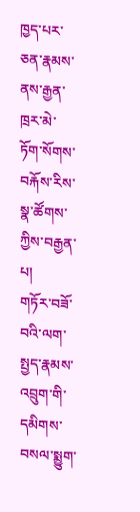ཁྱད་པར་ཅན་རྣམས་ནས་རྒྱན་ཁྲར་མེ་ཏོག་སོགས་བརྐོས་རིས་སྣ་ཚོགས་ཀྱིས་བརྒྱན་པ།
གཏོར་བཟོ་བའི་ལག་སྤྱད་རྣམས་འབྲུག་གི་དམིགས་བསལ་སྨྱུག་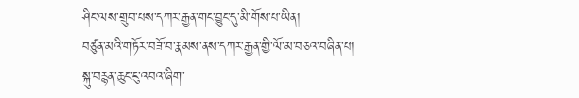ཤིང་ལས་གྲུབ་པས་དཀར་རྒྱན་གང་བྱུང་དུ་མི་གོས་པ་ཡིན།
བཙུན་མའི་གཏོར་བཟོ་བ་རྣམས་ནས་དཀར་རྒྱན་གྱི་ལོ་མ་བཅའ་བཞིན་པ།
སྐུ་བརྙན་ཆུང་ངུ་འབའ་ཞིག་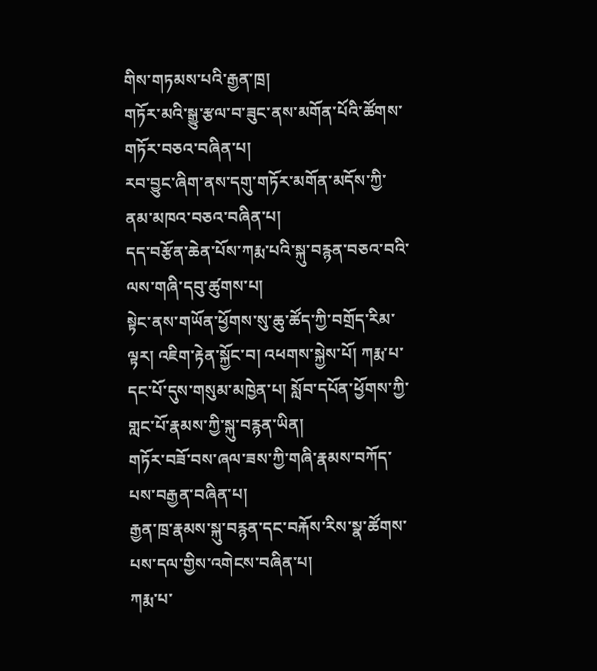གིས་གཏམས་པའི་རྒྱན་ཁྲ།
གཏོར་མའི་སྒྱུ་རྩལ་བ་ཟུང་ནས་མགོན་པོའི་ཚོགས་གཏོར་བཅའ་བཞིན་པ།
རབ་བྱུང་ཞིག་ནས་དགུ་གཏོར་མགོན་མདོས་ཀྱི་ནམ་མཁའ་བཅའ་བཞིན་པ།
དད་བརྩོན་ཆེན་པོས་ཀརྨ་པའི་སྐུ་བརྙན་བཅའ་བའི་ལས་གཞི་དབུ་ཚུགས་པ།
སྟེང་ནས་གཡོན་ཕྱོགས་སུ་ཆུ་ཚོད་ཀྱི་བགྲོད་རིམ་ལྟར། འཇིག་རྟེན་སྐྱོང་བ། འཕགས་སྐྱེས་པོ། ཀརྨ་པ་དང་པོ་དུས་གསུམ་མཁྱེན་པ། སློབ་དཔོན་ཕྱོགས་ཀྱི་གླང་པོ་རྣམས་ཀྱི་སྐུ་བརྙན་ཡིན།
གཏོར་བཟོ་བས་ཞལ་ཟས་ཀྱི་གཞི་རྣམས་བཀོད་པས་བརྒྱན་བཞིན་པ།
རྒྱན་ཁྲ་རྣམས་སྐུ་བརྙན་དང་བརྐོས་རིས་སྣ་ཚོགས་པས་དལ་གྱིས་འགེངས་བཞིན་པ།
ཀརྨ་པ་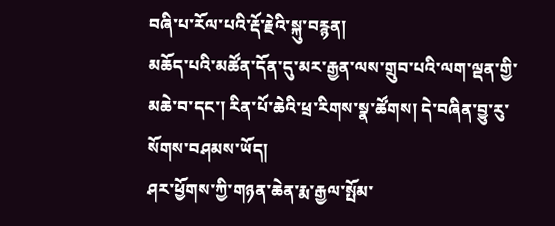བཞི་པ་རོལ་པའི་རྡོ་རྗེའི་སྐུ་བརྙན།
མཆོད་པའི་མཚོན་དོན་དུ་མར་རྒྱན་ལས་གྲུབ་པའི་ལག་ལྡན་གྱི་མཆེ་བ་དང་། རིན་པོ་ཆེའི་ཕྲ་རིགས་སྣ་ཚོགས། དེ་བཞིན་བྱུ་རུ་སོགས་བཤམས་ཡོད།
ཤར་ཕྱོགས་ཀྱི་གཉན་ཆེན་རྨ་རྒྱལ་སྤོམ་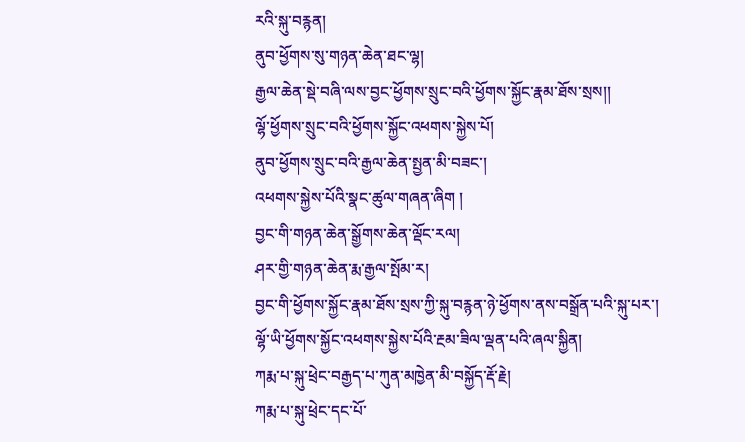རའི་སྐུ་བརྙན།
ནུབ་ཕྱོགས་སུ་གཉན་ཆེན་ཐང་ལྷ།
རྒྱལ་ཆེན་སྡེ་བཞི་ལས་བྱང་ཕྱོགས་སྲུང་བའི་ཕྱོགས་སྐྱོང་རྣམ་ཐོས་སྲས།།
ལྷོ་ཕྱོགས་སྲུང་བའི་ཕྱོགས་སྐྱོང་འཕགས་སྐྱེས་པོ།
ནུབ་ཕྱོགས་སྲུང་བའི་རྒྱལ་ཆེན་སྤྱན་མི་བཟང་།
འཕགས་སྐྱེས་པོའི་སྣང་ཚུལ་གཞན་ཞིག །
བྱང་གི་གཉན་ཆེན་སྒྱོགས་ཆེན་ལྡོང་རལ།
ཤར་གྱི་གཉན་ཆེན་རྨ་རྒྱལ་སྤོམ་ར།
བྱང་གི་ཕྱོགས་སྐྱོང་རྣམ་ཐོས་སྲས་ཀྱི་སྐུ་བརྙན་ཉེ་ཕྱོགས་ནས་བསྒྲོན་པའི་སྐུ་པར་།
ལྷོ་ཡི་ཕྱོགས་སྐྱོང་འཕགས་སྐྱེས་པོའི་རྔམ་ཟིལ་ལྡན་པའི་ཞལ་སྐྱིན།
ཀརྨ་པ་སྐུ་ཕྲེང་བརྒྱད་པ་ཀུན་མཁྱེན་མི་བསྐྱོད་རྡོ་རྗེ།
ཀརྨ་པ་སྐུ་ཕྲེང་དང་པོ་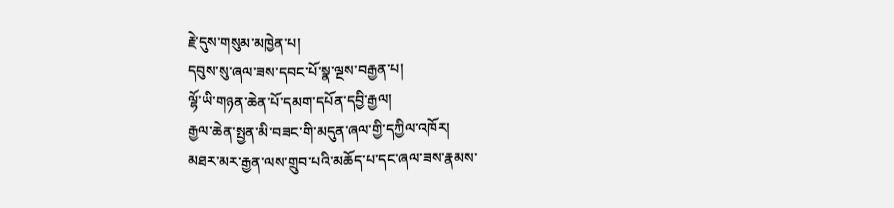རྗེ་དུས་གསུམ་མཁྱེན་པ།
དབུས་སུ་ཞལ་ཟས་དབང་པོ་སྣ་ལྔས་བརྒྱན་པ།
ལྷོ་ཡི་གཉན་ཆེན་པོ་དམག་དཔོན་དབྱི་རྒྱལ།
རྒྱལ་ཆེན་སྤྱན་མི་བཟང་གི་མདུན་ཞལ་གྱི་དཀྱིལ་འཁོར།
མཐར་མར་རྒྱན་ལས་གྲུབ་པའི་མཆོད་པ་དང་ཞལ་ཟས་རྣམས་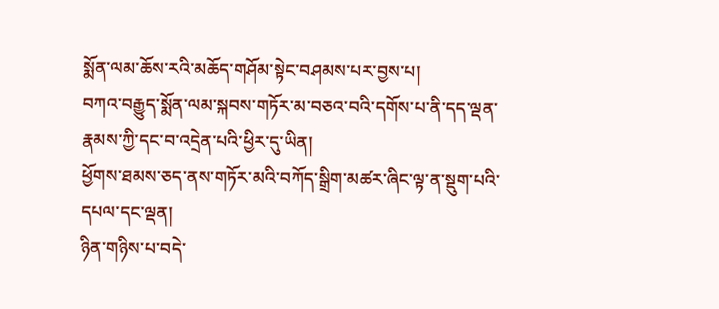སྨོན་ལམ་ཆོས་རའི་མཆོད་གཤོམ་སྟེང་བཤམས་པར་བྱས་པ།
བཀའ་བརྒྱུད་སྨོན་ལམ་སྐབས་གཏོར་མ་བཅའ་བའི་དགོས་པ་ནི་དད་ལྡན་རྣམས་ཀྱི་དང་བ་འདྲེན་པའི་ཕྱིར་དུ་ཡིན།
ཕྱོགས་ཐམས་ཅད་ནས་གཏོར་མའི་བཀོད་སྒྲིག་མཚར་ཞིང་ལྟ་ན་སྡུག་པའི་དཔལ་དང་ལྡན།
ཉིན་གཉིས་པ་བདེ་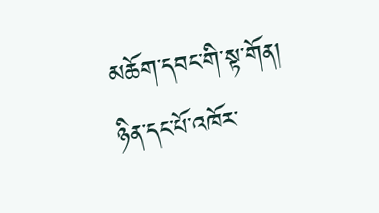མཆོག་དབང་གི་སྟ་གོན།
ཉིན་དང་པོ་འཁོར་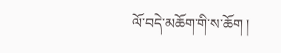ལོ་བདེ་མཆོག་གི་ས་ཆོག །